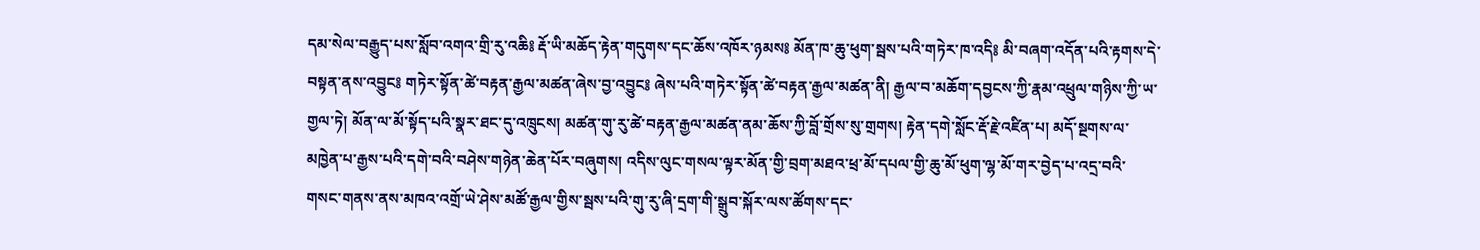དམ་སེལ་བརྒྱུད་པས་སློབ་འགའ་གྲི་རུ་འཆི༔ རྡོ་ཡི་མཆོད་རྟེན་གདུགས་དང་ཆོས་འཁོར་ཉམས༔ མོན་ཁ་ཆུ་ཕུག་སྦས་པའི་གཏེར་ཁ་འདི༔ མི་བཞག་འདོན་པའི་རྟགས་དེ་བསྟན་ནས་འབྱུང༔ གཏེར་སྟོན་ཚེ་བརྟན་རྒྱལ་མཚན་ཞེས་བྱ་འབྱུང༔ ཞེས་པའི་གཏེར་སྟོན་ཚེ་བརྟན་རྒྱལ་མཚན་ནི། རྒྱལ་བ་མཆོག་དབྱངས་ཀྱི་རྣམ་འཕྲུལ་གཉིས་ཀྱི་ཡ་གྱལ་ཏེ། མོན་ལ་མོ་སྟོད་པའི་སྣར་ཐང་དུ་འཁྲུངས། མཚན་གུ་རུ་ཚེ་བརྟན་རྒྱལ་མཚན་ནམ་ཆོས་ཀྱི་བློ་གྲོས་སུ་གྲགས། རྟེན་དགེ་སློང་རྡོ་རྗེ་འཛིན་པ། མདོ་སྔགས་ལ་མཁྱེན་པ་རྒྱས་པའི་དགེ་བའི་བཤེས་གཉེན་ཆེན་པོར་བཞུགས། འདིས་ལུང་གསལ་ལྟར་མོན་གྱི་བྲག་མཐའ་ཕྲ་མོ་དཔལ་གྱི་ཆུ་མོ་ཕུག་ལྷ་མོ་གར་བྱེད་པ་འདྲ་བའི་གསང་གནས་ནས་མཁའ་འགྲོ་ཡེ་ཤེས་མཚོ་རྒྱལ་གྱིས་སྦས་པའི་གུ་རུ་ཞི་དྲག་གི་སྒྲུབ་སྐོར་ལས་ཚོགས་དང་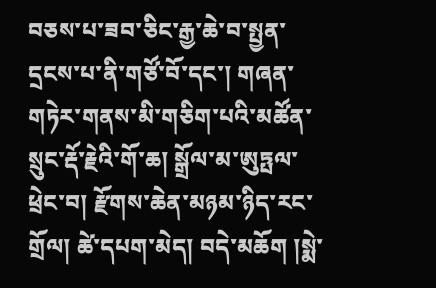བཅས་པ་ཟབ་ཅིང་རྒྱ་ཆེ་བ་སྤྱན་དྲངས་པ་ནི་གཙོ་བོ་དང་། གཞན་གཏེར་གནས་མི་གཅིག་པའི་མཚོན་སྲུང་རྡོ་རྗེའི་གོ་ཆ། སྒྲོལ་མ་ཨུཏྤལ་ཕྲེང་བ། རྫོགས་ཆེན་མཉམ་ཉིད་རང་གྲོལ། ཚེ་དཔག་མེད། བདེ་མཆོག །སྨེ་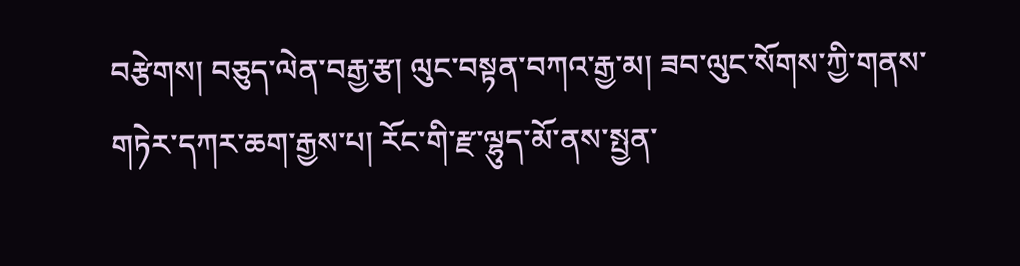བརྩེགས། བཅུད་ལེན་བརྒྱ་རྩ། ལུང་བསྟན་བཀའ་རྒྱ་མ། ཟབ་ལུང་སོགས་ཀྱི་གནས་གཏེར་དཀར་ཆག་རྒྱས་པ། རོང་གི་རྫ་ལྷུད་མོ་ནས་སྤྱན་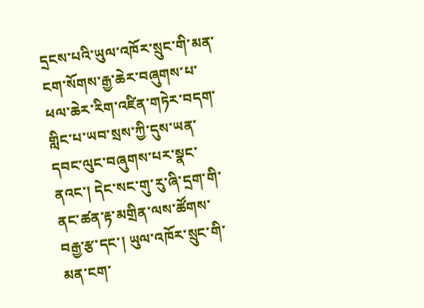དྲངས་པའི་ཡུལ་འཁོར་སྲུང་གི་མན་ངག་སོགས་རྒྱ་ཆེར་བཞུགས་པ་ཕལ་ཆེར་རིག་འཛིན་གཏེར་བདག་གླིང་པ་ཡབ་སྲས་ཀྱི་དུས་ཡན་དབང་ལུང་བཞུགས་པར་སྣང་ནའང་། དེང་སང་གུ་རུ་ཞི་དྲག་གི་ནང་ཚན་རྟ་མགྲིན་ལས་ཚོགས་བརྒྱ་རྩ་དང་། ཡུལ་འཁོར་སྲུང་གི་མན་ངག་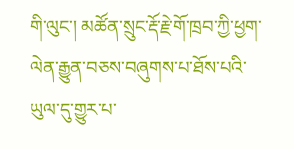གི་ལུང་། མཚོན་སྲུང་རྡོ་རྗེ་གོ་ཁྲབ་ཀྱི་ཕྱག་ལེན་རྒྱུན་བཅས་བཞུགས་པ་ཐོས་པའི་ཡུལ་དུ་གྱུར་པ་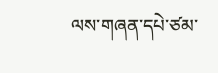ལས་གཞན་དཔེ་ཙམ་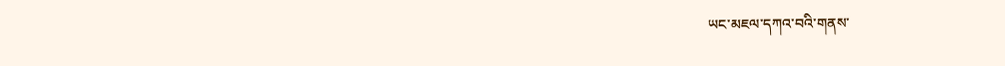ཡང་མཇལ་དཀའ་བའི་གནས་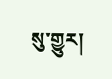སུ་གྱུར།